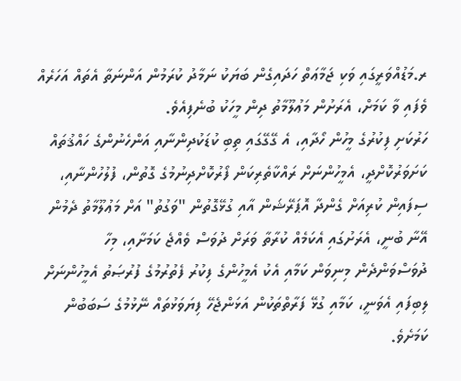ރ.މަޑުއްވަރީގައި ވަކި ޖަމާޢަތް ހަދައިގެން ބަޔަކު ނަމާދު ކުރަމުން އަންނަތާ އެތައް އަހަރެއް ވެފައި ވާ ކަމަށް، އެރަށުން މަޢުލޫމާތު ދިން މީހަކު ބުނެފިއެވެ.
ހަރުކަށި ފިކުރުގެ މީހުން ހޯދާއި، އެ ގޭގޭގައި ތިބި ކުޑަކުދިންނާއި އަންހެނުންގެ ހައްޤުތައް ކަށަވަރުކޮށްދީ، އެމީހުންނަށް ރައްކާތެރިކަން ފޯރުކޮށްދިނުމުގެ ގޮތުން، ފުލުހުންނާއި، ސިފައިން ކުރިއަށް ގެންދާ އޮޕަރޭޝަން އާއި ގުޅޭގޮތުން "ވަގުތު" އަށް މަޢުލޫމާތު ދެމުން އޭނާ ބުނީ، އެރަށުގައި އެކަމެއް ކުރާތާ ވަރަށް ދުވަސް ވެއްޖެ ކަމަށާއި، މިހާ ދުވަސްވަންދެން މިނިވަން ކަމާއި އެކު އެމީހުންގެ ފިކުރު ފެތުރުމުގެ ފުރުޞަތު އެމީހުންނަށް ލިބިފައި އެވަނީ، ކަމާއި ގުޅޭ ފަރާތްތަކުން އަޅަންޖެހޭ ފިޔަވަޅުތައް ނޭޅުމުގެ ސަބަބުން ކަމަށެވެ.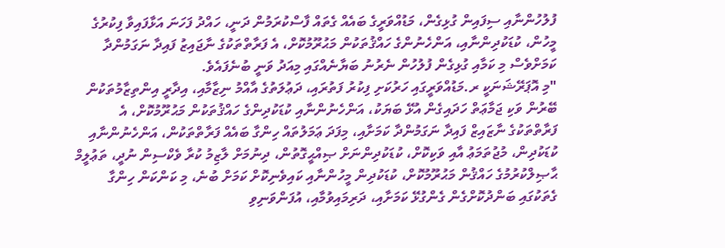ފުލުހުންނާއި ސިފައިން ގުޅިގެން، މަޑުއްވަރީގެ ބައެއް ގެތައް ފާސްކުރަމުން ދަނީ، ހައްދު ފަހަނަ އަޅާފައިވާ ފިކުރުގެ މީހުން، ކުޑަކުދިންނާއި، އަންހެނުންގެ ހައްޤުތަކުން މަޙުރޫމުކޮށް، އެ ފަރާތްތަކުގެ ނާޖައިޒު ފައިދާ ނަގަމުންދާ ކަމަށްވެސް މި ކަމާއި ގުޅިގެން ފުލުހުން ނެރުނު ބަޔާނެއްގައި މިއަދު ވަނީ ބުނެފައެވެ.
"މި އޮޕަރޭޝަނަކީ ރ.މަޑުއްވަރީގައި ހަރުކަށި ފިކުރު ފަތުރައި، ދަޢުލަތުގެ އާއްމު ނިޒާމާއި، އިދާރީ އިންތިޒާމުތަކުން ބޭރުން ވަކި ޖަމާޢަތް ހަދައިގެން އުޅޭ ބަޔަކު، އަންހެނުންނާއި ކުޑަކުދިންގެ ހައްޤުތަކުން މަޙުރޫމުކޮށް، އެ ފަރާތްތަކުގެ ނާޒައިޒް ފައިދާ ނަގަމުންދާ ކަމަށާއި، މިފަދަ ޢަމަލުތައް ހިންގާ ބައެއް ފަރާތްތަކުން، އަންހެނުންނާއި ކުޑަކުދިން، މުޖުތަމަޢު އާއި ވަކިކޮށް، ކުޑަކުދިންނަށް ޞިއްޙީގޮތުން، ދިނުމަށް ލާޒިމު ކުރާ ވެކްސިން ނުދީ، ތަޢުލީމް ޙާޞިލްކުރުމުގެ ހައްޤުން މަޙުރޫމުކޮށް، ކުޑަކުދިން މީހުންނާއި ކައިވެނިކޮށް ކަމަށް ބުނެ، މި ކަންކަން ހިންގާ ގެތަކުގައި ބަންދުކޮށްގެން ގެންގުޅޭ ކަމަށާއި، ދަރިމައިވުމާއި، އުފަންވަނިވި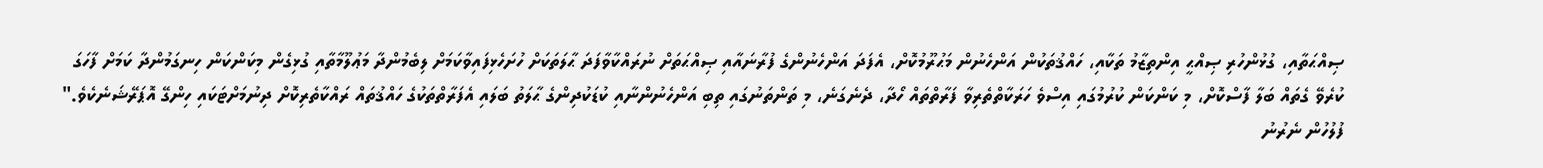ޞިއްޙަތާއި، ގުޅުންހުރި ޞިއްޙީ އިންތިޒާމު ތަކާއި، ހައްޤުތަކުން އަންހެނުން މަޙުރޫމުކޮށް، އެފަދަ އަންހެނުންގެ ފުރާނައާއި ޞިއްޙަތަށް ނުރައްކާވާފަދަ ޙާލަތަކަށް ހުށަހެޅިފައިވާކަމަށް ލިބެމުންދާ މަޢުލޫމާތާއި ގުޅިގެން މިކަންކަން ހިނގަމުންދާ ކަމަށް ފާހަގަ ކުރެވޭ ގެތައް ބަލާ ފާސްކޮށް، މި ކަންކަން ކުރުމުގައި އިސްވެ ހަރަކާތްތެރިވާ ފަރާތްތައް ހޯދާ، ދެނެގަނެ، މި ތަންތަނުގައި ތިބި އަންހެނުންނާއި ކުޑަކުދިންގެ ޙާލަތު ބަލައި އެފަރާތްތަކުގެ ހައްޤުތައް ރައްކާތެރިކޮށް ދިނުމަށްޓަކައި ހިންގޭ އޮޕަރޭޝަނެކެވެ." ފުލުހުން ނެރުނު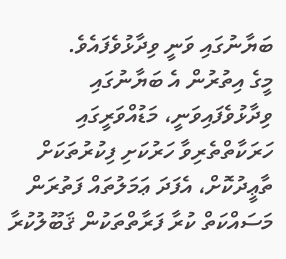ބަޔާނުގައި ވަނީ ވިދާޅުވެފައެވެ.
މީގެ އިތުރުން އެ ބަޔާނުގައި ވިދާޅުވެފައިވަނީ، މަޑުއްވަރީގައި ހަރަކާތްތެރިވާ ހަރުކަށި ފިކުރުތަކަށް ތާޢީދުކޮށް، އެފަދަ ޢަމަލުތައް ފަތުރަން މަސައްކަތް ކުރާ ފަރާތްތަކުން ޤަބޫލުކުރާ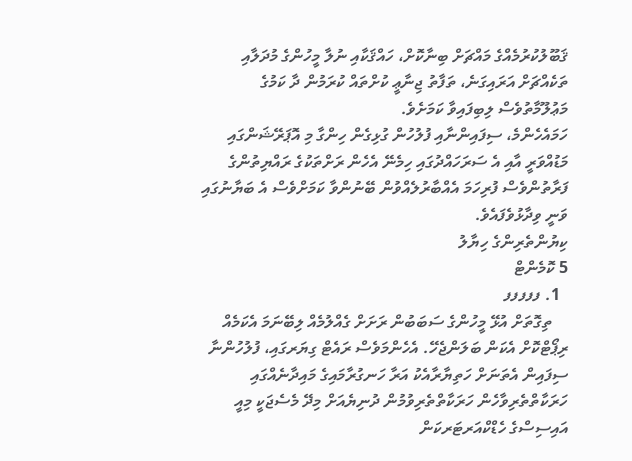ޤަބޫލުކުރުމެއްގެ މައްޗަށް ބިނާކޮށް، ހައްޤަކާއި ނުލާ މީހުންގެ މުދަލާއި ތަކެއްޗަށް އަރައިގަނެ، ތަފާތު ޖިނާޢީ ކުށްތައް ކުރަމުން ދާ ކަމުގެ މަޢުލޫމާތުވެސް ލިބިފައިވާ ކަމަށެވެ.
ހަމައެހެންމެ، ސިފައިންނާއި ފުލުހުން ގުޅިގެން ހިންގާ މި އޮޕަރޭޝަންގައި މަޑުއްވަރީ އާއި އެ ސަރަހައްދުގައި ހިމެނޭ އެހެން ރަށްތަކުގެ ރައްޔިތުންގެ ފަރާތުންވެސް ފުރިހަމަ އެއްބާރުލެއްވުން ބޭނުންވާ ކަމަށްވެސް އެ ބަޔާނުގައި ވަނީ ވިދާޅުވެފައެވެ.
ކިޔުންތެރިންގެ ހިޔާލު
5 ކޮމެންޓް
  1. ފފފފފ
    ތިގޮތަށް އުޅޭ މީހުންގެ ސަބަބުން ރަށަށް ގެއްލުމެއް ލިބޭނަމަ އެކަމެއް ރިޕޯޓްކޮށް އެކަން ބަލަންޖެހޭ. އެހެންމަވެސް ރައެޓް ގިޔަރގައި، ފުލުހުންނާ ސިފައިން އެތަނަށް ހަތިޔާރާއެކު އަރާ ހަނގުރާމައިގެ މައިދާނެއްގައި ހަރަކާތްތެރިވާހެން ހަރަކާތްތެރިވުމުން ދުނިޔެއަށް މިދޭ މެސެޖަކީ މިއީ އައިސިސްގެ ހެޑްކްއަރޓަރކަން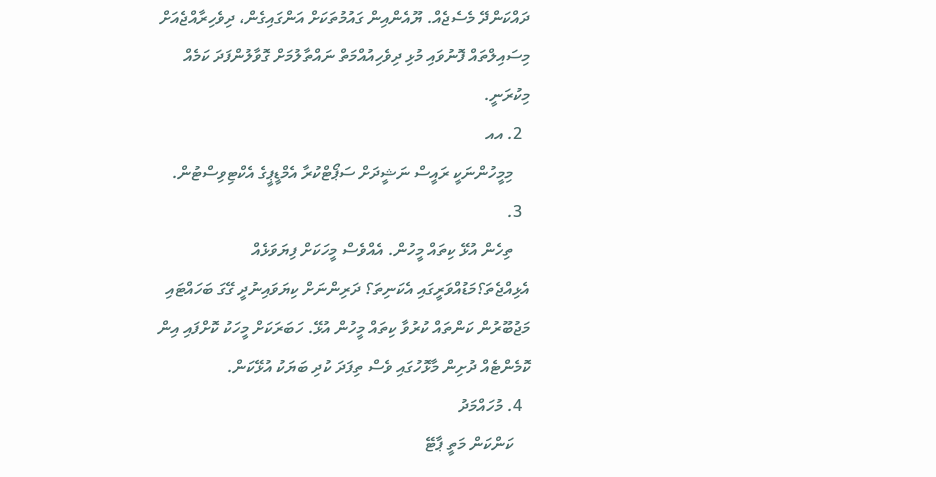ދައްކަންދޭ މެސެޖެއް. ޔޫއެންއިން ގައުމުތަކަށް އަންގައިގެން، ދިވެހިރާއްޖެއަށް މިސައިލްތައް ފޮނުވައި މުޅި ދިވެހިއުއްމަތް ނައްތާލުމަށް ގޮވާލުންފަދަ ކަމެއް މިކުރަނީ.
  2. އއ
    މިމީހުންނަކީ ރައީސް ނަޝީދަށް ސަޕޯޓްކުރާ އެމްޑީޕީގެ އެކްޓިވިސްޓުން.
  3.
    ތިހެން އުޅޭ ކިތައް މީހުން. އެއްވެސް މީހަކަށް ފިޔަވަޅެއް އެޅިއްޖެތަ؟މަޑުއްވަރީގައި އެކަނިތަ؟ ދަރިންނަށް ކިޔަވައިނުދީ ގޭގަ ބަހައްޓައި މަޖުބޫރުން ކަންތައް ކުރުވާ ކިތައް މީހުން އުޅޭ. ހަބަރަކަށް މީހަކު ކޮށްފައި އިން ކޮމެންޓެއް ދުށިން މާޅޮހުގައި ވެސް ތިފަދަ ކުދި ބަޔަކު އުޅޭކަން.
  4. މުހައްމަދު
    ކަންކަން މަތީ ޕާޓޭ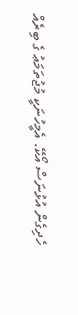ހެދިގެން އުޅުނަސް އޯކޭ. އެމީހުނަކީ މުޖުތަމަޢު ގެ ބިރެއް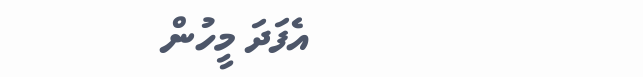އެފަދަ މީހުން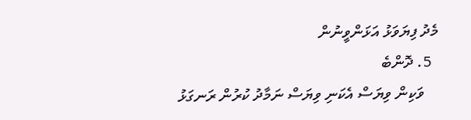މެދު ފިޔަވަޅު އަޅަންވީނުން
  5. ދޮންބެ
    ވަކިން ވިޔަސް އެކަނި ވިޔަސް ނަމާދު ކުރުން ރަނގަޅު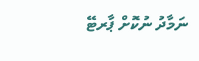ނަމާދު ނުކޮށް ޕާރޓޭ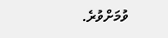ވުމަށްވުރެ.